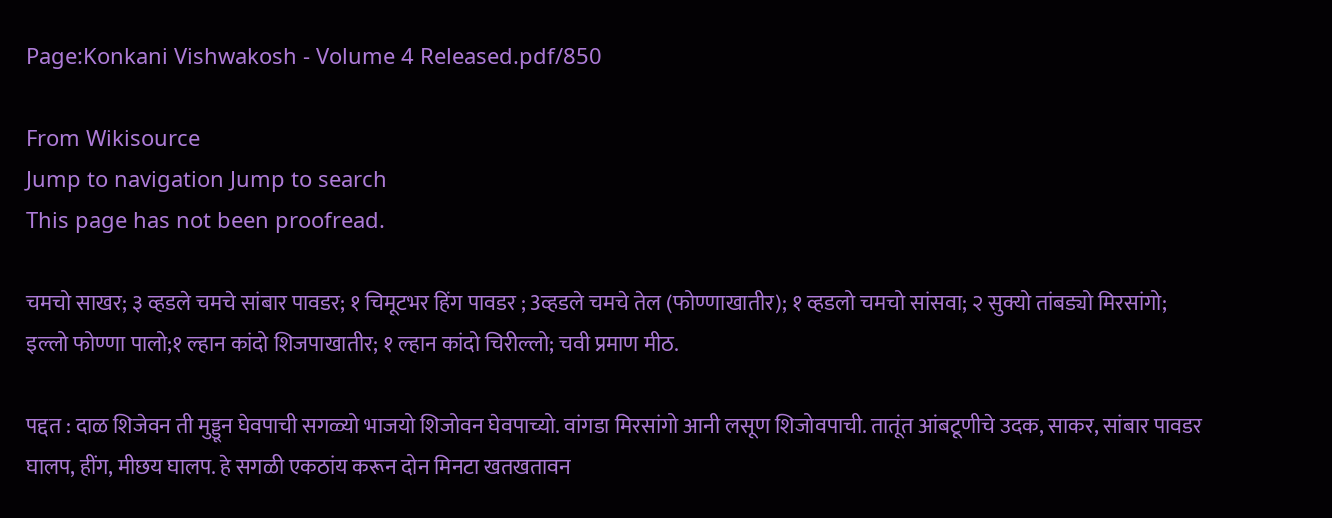Page:Konkani Vishwakosh - Volume 4 Released.pdf/850

From Wikisource
Jump to navigation Jump to search
This page has not been proofread.

चमचो साखर; ३ व्हडले चमचे सांबार पावडर; १ चिमूटभर हिंग पावडर ; 3व्हडले चमचे तेल (फोण्णाखातीर); १ व्हडलो चमचो सांसवा; २ सुक्यो तांबड्यो मिरसांगो; इल्लो फोण्णा पालो;१ ल्हान कांदो शिजपाखातीर; १ ल्हान कांदो चिरील्लो; चवी प्रमाण मीठ.

पद्दत : दाळ शिजेवन ती मुड्डून घेवपाची सगळ्यो भाजयो शिजोवन घेवपाच्यो. वांगडा मिरसांगो आनी लसूण शिजोवपाची. तातूंत आंबटूणीचे उदक, साकर, सांबार पावडर घालप, हींग, मीछय घालप. हे सगळी एकठांय करून दोन मिनटा खतखतावन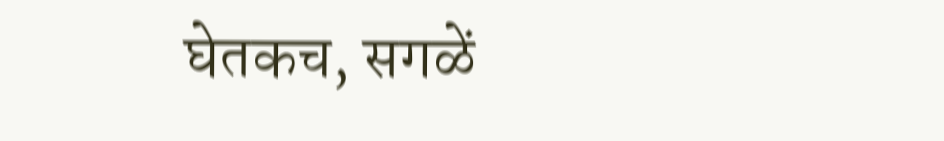घेतकच, सगळें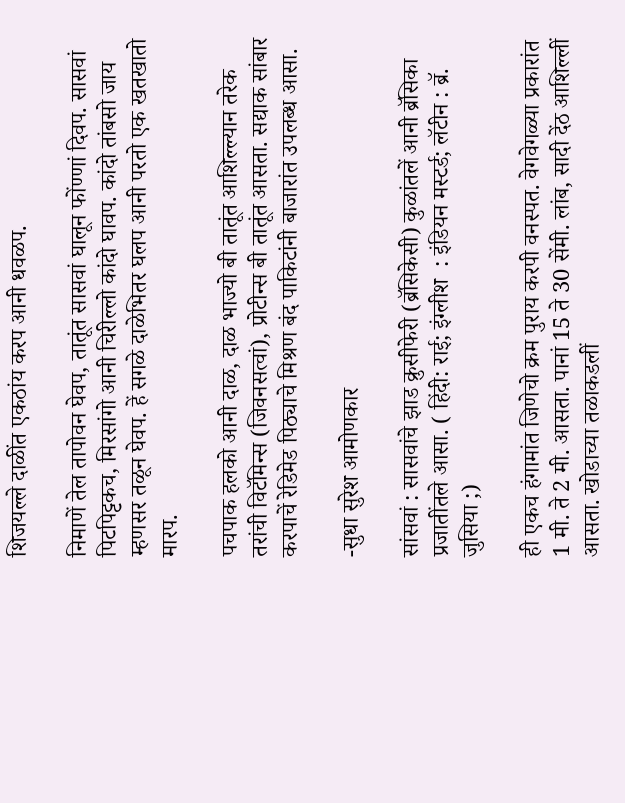शिजयल्ले दाळींत एकठांय करप आनी धवळप.

निमाणें तेल तापोवन घेवप, तातूंत सासवां घालून फोंण्णां दिवप. सासवां पिटपिट्टकच, मिरसांगो आनी चिरील्लो कांदो घावप. कांदो तांबसो जाय म्हणसर तळून घेवप. हें सगळे दाळेभितर घलप आनी परतो एक खतखातो मारप.

पचपाक हलको आनी दाळ, दाळ भाज्यो बी तातूंत आशिल्ल्यान तरेक तरांची विटॅमिन्स (जिवनसत्वां), प्रोटीन्स बी तातूंत आसता. सद्याक सांबार करपाचें रेडिमेड पिठ्याचे मिश्रण बंद पाकिटांनी बाजारांत उपलब्ध आसा.

-सुधा सुरेश आमोणकार

सांसवां : सासवांचे झाड क्रुसीफेरी (ब्रॅसिकेसी) कुळांतलें आनी ब्रॅसिका प्रजातींतले आसा. ( हिंदी: राई; इंग्लीश  : इंडियन मस्टर्ड; लॅटीन : ब्रॅ. जुसिया ;)

ही एकच हंगामांत जिणेचो क्रम पुराय करपी वनस्पत. वेगवेगळ्या प्रकारांत 1 मी. ते 2 मी. आसता. पानां 15 ते 30 सेंमी. लांब, सादी देंठ आशिल्लीं आसता. खोडाच्या तळाकडलीं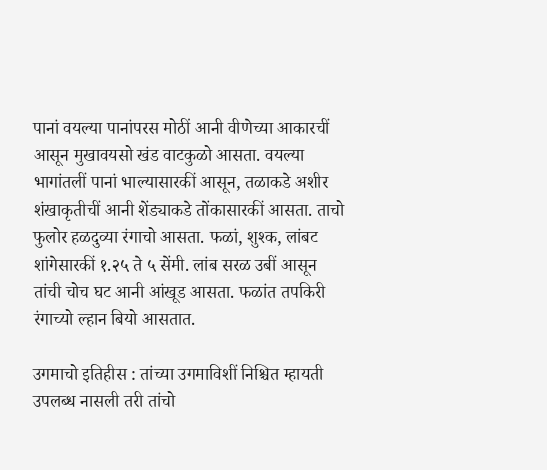पानां वयल्या पानांपरस मोठीं आनी वीणेच्या आकारचीं आसून मुखावयसो खंड वाटकुळो आसता. वयल्या भागांतलीं पानां भाल्यासारकीं आसून, तळाकडे अशीर शंखाकृतीचीं आनी शेंड्याकडे तोंकासारकीं आसता. ताचो फुलोर हळदुव्या रंगाचो आसता. फळां, शुश्क, लांबट शांगेसारकीं १.२५ ते ५ सेंमी. लांब सरळ उबीं आसून तांची चोच घट आनी आंखूड आसता. फळांत तपकिरी रंगाच्यो ल्हान बियो आसतात.

उगमाचो इतिहीस : तांच्या उगमाविशीं निश्चित म्हायती उपलब्ध नासली तरी तांचो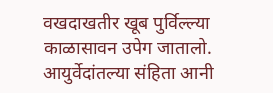वखदाखतीर खूब पुर्विल्ल्या काळासावन उपेग जातालो. आयुर्वेदांतल्या संहिता आनी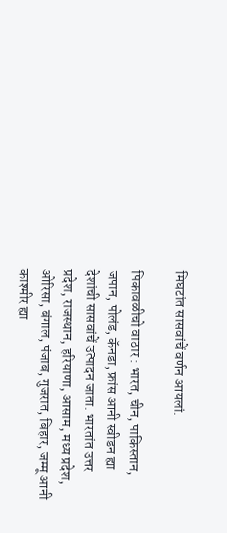मिघटांत सासवांचें वर्णन आयलां.

पिकावळीचो वाठार : भारत, चीन, पाकिस्तान, जपान, पोलंड, कॅनडा, फ्रांस आनी स्वीडन ह्या देशांची सासवांचें उत्पादन जाता. भारतांत उत्तर प्रदेश, राजस्थान, हरियाणा, आसाम, मध्य प्रदेश, ओरिसा, बंगाल, पंजाब, गुजरात, बिहार, जम्मू आनी काश्मीर ह्या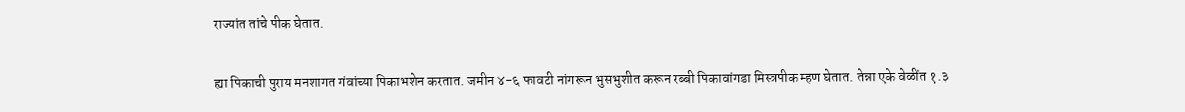राज्यांत तांचे पीक घेतात.

ह्या पिकाची पुराय मनशागत गंवांच्या पिकाभशेन करतात. जमीन ४-६ फावटी नांगरून भुसभुशीत करून रब्बी पिकावांगडा मिस्त्रपीक म्हण घेतात. तेन्ना एके वेळींत १.३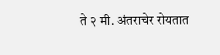ते २ मी. अंतराचेर रोयतात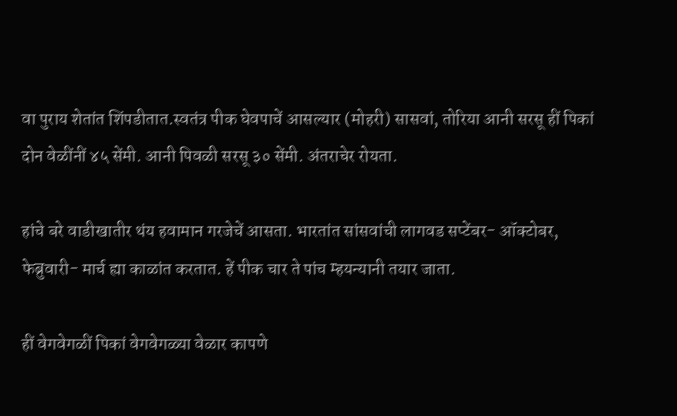वा पुराय शेतांत शिंपडीतात.स्वतंत्र पीक घेवपाचें आसल्यार (मोहरी) सासवां, तोरिया आनी सरसू हीं पिकां दोन वेळींनीं ४५ सेंमी. आनी पिवळी सरसू ३० सेंमी. अंतराचेर रोयता.

हांचे बरे वाडीखातीर थंय हवामान गरजेचें आसता. भारतांत सांसवांची लागवड सप्टेंबर- ऑक्टोबर, फेब्रुवारी- मार्च ह्या काळांत करतात. हें पीक चार ते पांच म्हयन्यानी तयार जाता.

हीं वेगवेगळीं पिकां वेगवेगळ्या वेळार कापणे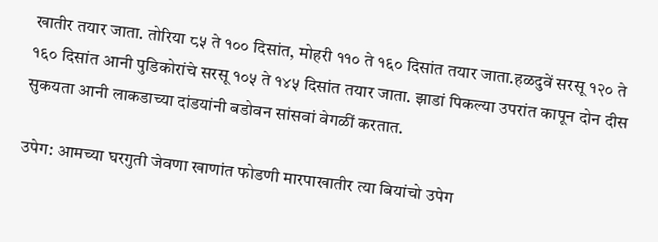खातीर तयार जाता. तोरिया ८५ ते १०० दिसांत, मोहरी ११० ते १६० दिसांत तयार जाता.हळदुवें सरसू १२० ते १६० दिसांत आनी पुडिकोरांचे सरसू १०५ ते १४५ दिसांत तयार जाता. झाडां पिकल्या उपरांत कापून दोन दीस सुकयता आनी लाकडाच्या दांडयांनी बडोवन सांसवां वेगळीं करतात.

उपेग: आमच्या घरगुती जेवणा खाणांत फोडणी मारपाखातीर त्या बियांचो उपेग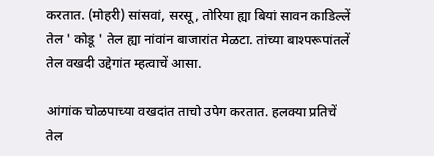करतात. (मोहरी) सांसवां, सरसू, तोरिया ह्या बियां सावन काडिल्लें तेल ' कोडू ' तेल ह्या नांवांन बाजारांत मेळटा. तांच्या बाश्परूपांतलें तेल वखदी उद्देगांत म्हत्वाचें आसा.

आंगांक चोळपाच्या वखदांत ताचो उपेग करतात. हलक्या प्रतिचें तेल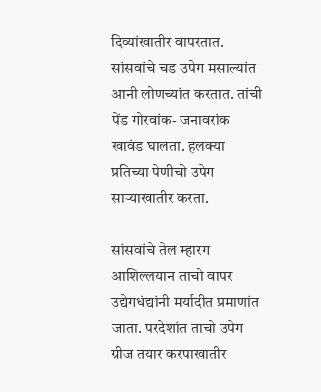दिव्यांखातीर वापरतात. सांसवांचे चड उपेग मसाल्यांत आनी लोणच्यांत करतात. तांची पेंड गोरवांक- जनावरांक खावंड घालता. हलक्या प्रतिच्या पेणीचो उपेग साऱ्याखातीर करता.

सांसवांचे तेल म्हारग आशिल्लयान ताचो वापर उद्येगधंद्यांनी मर्यादीत प्रमाणांत जाता. परदेशांत ताचो उपेग ग्रीज तयार करपाखातीर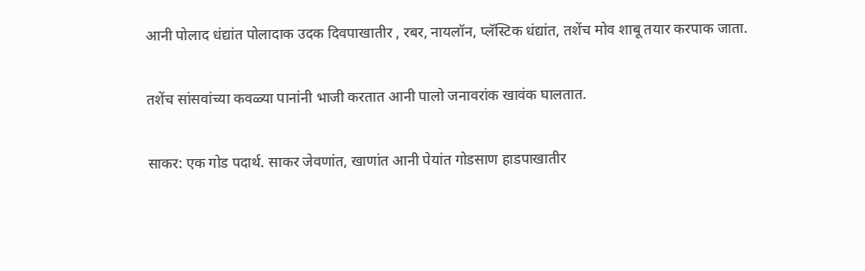आनी पोलाद धंद्यांत पोलादाक उदक दिवपाखातीर , रबर, नायलॉन, प्लॅस्टिक धंद्यांत, तशेंच मोव शाबू तयार करपाक जाता.

तशेंच सांसवांच्या कवळ्या पानांनी भाजी करतात आनी पालो जनावरांक खावंक घालतात.

साकर: एक गोड पदार्थ. साकर जेवणांत, खाणांत आनी पेयांत गोडसाण हाडपाखातीर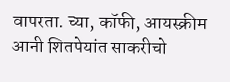वापरता. च्या, कॉफी, आयस्क्रीम आनी शितपेयांत साकरीचो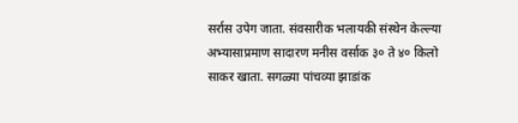सर्रास उपेग जाता. संवसारीक भलायकी संस्थेन केल्ल्या अभ्यासाप्रमाण सादारण मनीस वर्साक ३० ते ४० किलो साकर खाता. सगळ्या पांचव्या झाडांक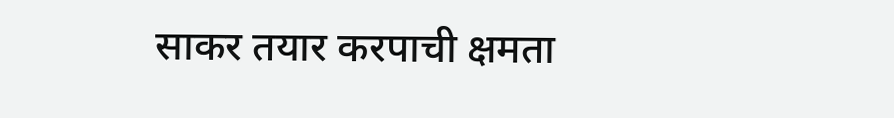साकर तयार करपाची क्षमता